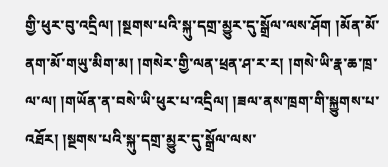གྱི་ཕུར་བུ་འདྲིལ། །སྔགས་པའི་སྐུ་དགྲ་མྱུར་དུ་སྒྲོལ་ལས་ཤོག །མོན་མོ་ནག་མོ་གཡུ་མིག་མ། །གསེར་གྱི་ལན་ཕྲན་ཤ་ར་ར། །གསེ་ཡི་རྣ་ཆ་ཁྲ་ལ་ལ། །གཡོན་ན་བསེ་ཡི་ཕུར་པ་འདྲིལ། །ཟལ་ནས་ཁྲག་གི་སྐྱུགས་པ་འཐོར། །སྔགས་པའི་སྐུ་དགྲ་མྱུར་དུ་སྒྲོལ་ལས་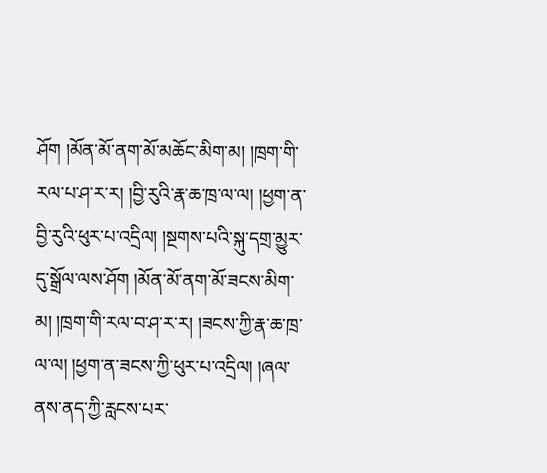ཤོག །མོན་མོ་ནག་མོ་མཆོང་མིག་མ། །ཁྲག་གི་རལ་པ་ཤ་ར་ར། །བྱི་རུའི་རྣ་ཆ་ཁྲ་ལ་ལ། །ཕྱག་ན་བྱི་རུའི་ཕུར་པ་འདྲིལ། །སྔགས་པའི་སྐུ་དགྲ་མྱུར་དུ་སྒྲོལ་ལས་ཤོག །མོན་མོ་ནག་མོ་ཟངས་མིག་མ། །ཁྲག་གི་རལ་བ་ཤ་ར་ར། །ཟངས་ཀྱི་རྣ་ཆ་ཁྲ་ལ་ལ། །ཕྱག་ན་ཟངས་ཀྱི་ཕུར་པ་འདྲིལ། །ཞལ་ནས་ནད་ཀྱི་རླངས་པར་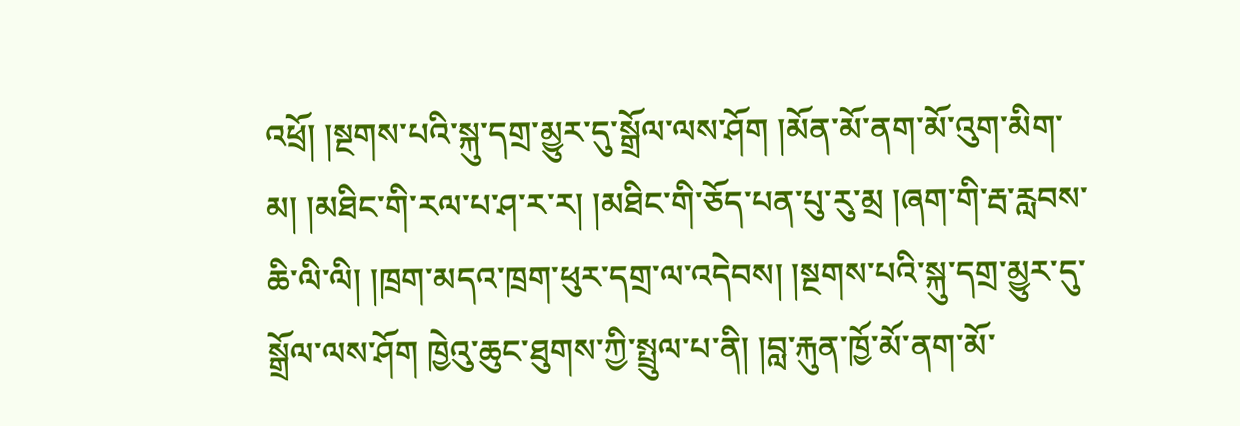འཕྲོ། །སྔགས་པའི་སྐུ་དགྲ་མྱུར་དུ་སྒྲོལ་ལས་ཤོག །མོན་མོ་ནག་མོ་འུག་མིག་མ། །མཐིང་གི་རལ་པ་ཤ་ར་ར། །མཐིང་གི་ཅོད་པན་པུ་རུ་མྲ །ཞག་གི་རྦ་རླབས་ཆི་ལི་ལི། །ཁྲག་མདའ་ཁྲག་ཕུར་དགྲ་ལ་འདེབས། །སྔགས་པའི་སྐུ་དགྲ་མྱུར་དུ་སྒྲོལ་ལས་ཤོག ཁྱེའུ་ཆུང་ཐུགས་ཀྱི་སྤྲུལ་པ་ནི། །བླ་རྐུན་ཁྱོ་མོ་ནག་མོ་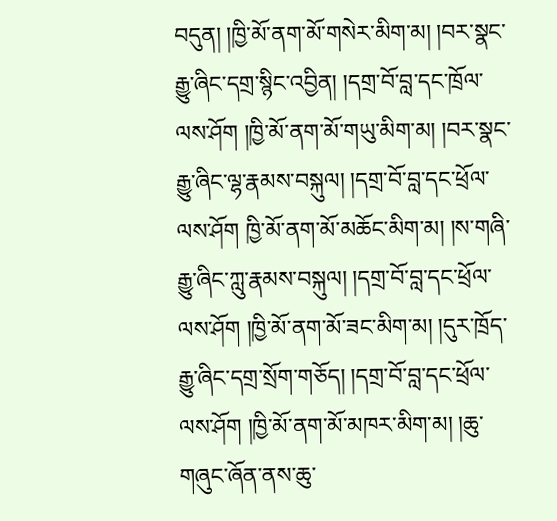བདུན། །ཁྱི་མོ་ནག་མོ་གསེར་མིག་མ། །བར་སྣང་རྒྱུ་ཞིང་དགྲ་སྙིང་འབྱིན། །དགྲ་བོ་བླ་དང་ཁྲོལ་ལས་ཤོག །ཁྱི་མོ་ནག་མོ་གཡུ་མིག་མ། །བར་སྣང་རྒྱུ་ཞིང་ལྷ་རྣམས་བསྐུལ། །དགྲ་བོ་བླ་དང་ཕྲོལ་ལས་ཤོག ཁྱི་མོ་ནག་མོ་མཆོང་མིག་མ། །ས་གཞི་རྒྱུ་ཞིང་ཀླུ་རྣམས་བསྐུལ། །དགྲ་བོ་བླ་དང་ཕྲོལ་ལས་ཤོག །ཁྱི་མོ་ནག་མོ་ཟང་མིག་མ། །དུར་ཁྲོད་རྒྱུ་ཞིང་དགྲ་སྲོག་གཅོད། །དགྲ་བོ་བླ་དང་ཕྲོལ་ལས་ཤོག །ཁྱི་མོ་ནག་མོ་མཁར་མིག་མ། །ཆུ་གཞུང་ཞོན་ནས་ཆུ་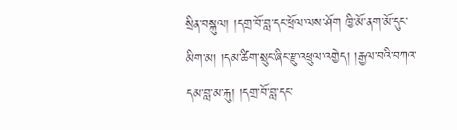སྲིན་བསྐུལ། །དགྲ་བོ་བླ་དང་ཕྲོལ་ལས་ཤོག ཁྱི་མོ་ནག་མོ་དུང་མིག་མ། །དམ་ཚིག་སྲུང་ཞིང་རྫུ་འཕྲུལ་འགྱེད། །རྒྱལ་བའི་བཀའ་དམ་བླ་མ་རྐུ། །དགྲ་བོ་བླ་དང་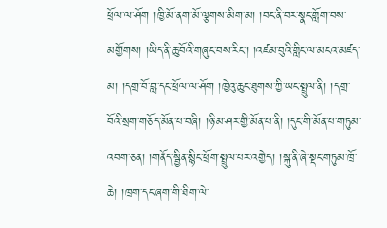ཕྲོལ་ལ་ཤོག །ཁྱི་མོ་ནག་མོ་ལྕགས་མིག་མ། །བང་ནི་བར་སྣང་གློག་བས་མགྱོགས། །ཡིད་ནི་ཆུ་བོའི་གཞུང་བས་རིང་། །འཛམ་བུའི་གླིང་ལ་མངའ་མཛད་མ། །དགྲ་བོ་བླ་དང་ཕྲོལ་ལ་ཤོག །ཁྱེའུ་ཆུང་ཐུགས་ཀྱི་ཡང་སྤྲུལ་ནི། །དགྲ་བོའི་སྲག་གཅོད་མོན་པ་བཞི། །ཉི་མ་ཤར་གྱི་མོན་པ་ནི། །དུང་གི་མོན་པ་གཏུམ་འབག་ཅན། །གནོད་སྦྱིན་སྙིང་ཕྲོག་སྤྲུལ་པར་འགྱེད། །སྐུ་ནི་ཞེ་སྡང་གཏུམ་ཁྲོ་ཆེ། །ཁྲག་དང་ཞག་གི་ཐིག་ལེ་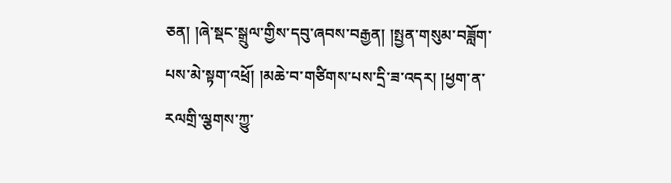ཅན། །ཞེ་སྡང་སྒྲུལ་གྱིས་དབུ་ཞབས་བརྒྱན། །སྤྱན་གསུམ་བཟློག་པས་མེ་སྟག་འཕྲོ། །མཆེ་བ་གཙིགས་པས་དྲི་ཟ་འདར། །ཕྱག་ན་རལགྲི་ལྕགས་ཀྱུ་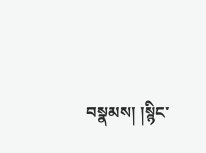བསྣམས། །སྙིང་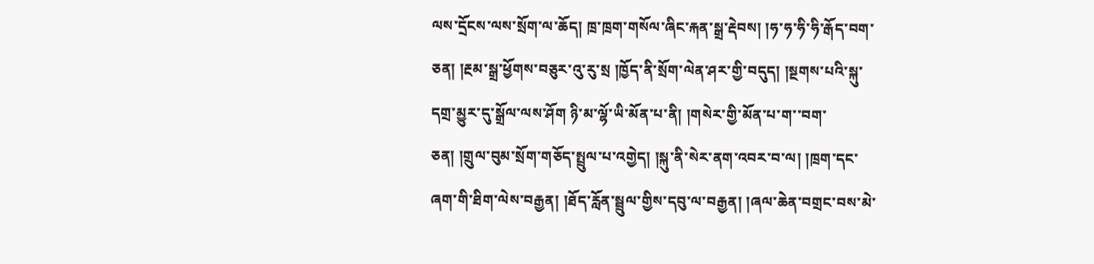ལས་དྲོངས་ལས་སྲོག་ལ་ཆོད། ཁྲ་ཁྲག་གསོལ་ཞིང་རྐན་སྒྲ་རྡེབས། །ཧ་ཧ་ཧི་ཧི་རྒོད་བག་ཅན། །རྔམ་སྒྲ་ཕྱོགས་བཅུར་འུ་རུ་སྲ །ཁྱོད་ནི་སྲོག་ལེན་ཤར་གྱི་བདུད། །སྔགས་པའི་སྐུ་དགྲ་མྱུར་དུ་སྒྲོལ་ལས་ཤོག ཉི་མ་ལྷོ་ཡི་མོན་པ་ནི། །གསེར་གྱི་མོན་པ་ག་་བག་ཅན། །གྲུལ་བུམ་སྲོག་གཅོད་སྤྲུལ་པ་འགྱེད། །སྐུ་ནི་སེར་ནག་འབར་བ་ལ། །ཁྲག་དང་ཞག་གི་ཐིག་ལེས་བརྒྱན། །ཐོད་རློན་སྦྲུལ་གྱིས་དབུ་ལ་བརྒྱན། །ཞལ་ཆེན་བགྲང་བས་མེ་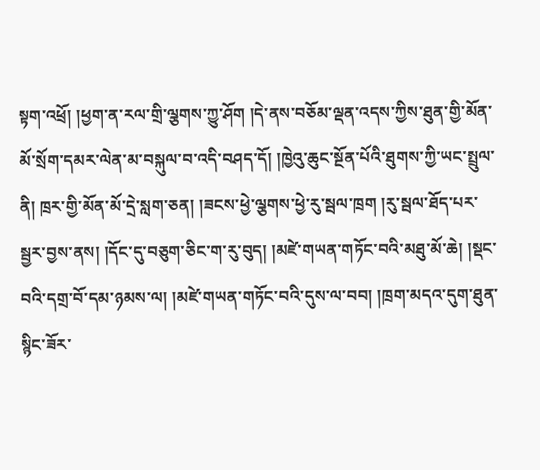སྟག་འཕྲོ། །ཕྱག་ན་རལ་གྲི་ལྕགས་ཀྱུ་ཤོག །དེ་ནས་བཅོམ་ལྡན་འདས་ཀྱིས་ཐུན་གྱི་མོན་མོ་སྲོག་དམར་ལེན་མ་བསྐུལ་བ་འདི་བཤད་དོ། །ཁྱེའུ་ཆུང་སྔོན་པོའི་ཐུགས་ཀྱི་ཡང་སྤྲུལ་ནི། ཁྲར་གྱི་མོན་མོ་དྲེ་སླག་ཅན། །ཟངས་ཕྱེ་ལྕགས་ཕྱེ་རུ་སྦལ་ཁྲག །རུ་སྦལ་ཐོད་པར་སྦྱར་བྱས་ནས། །དོང་དུ་བཅུག་ཅིང་ག་རུ་བུད། །མཛེ་གཡན་གཏོང་བའི་མཐུ་མོ་ཆེ། །སྡང་བའི་དགྲ་བོ་དམ་ཉམས་ལ། །མཛེ་གཡན་གཏོང་བའི་དུས་ལ་བབ། །ཁྲག་མདའ་དུག་ཐུན་སྙིང་ཟོར་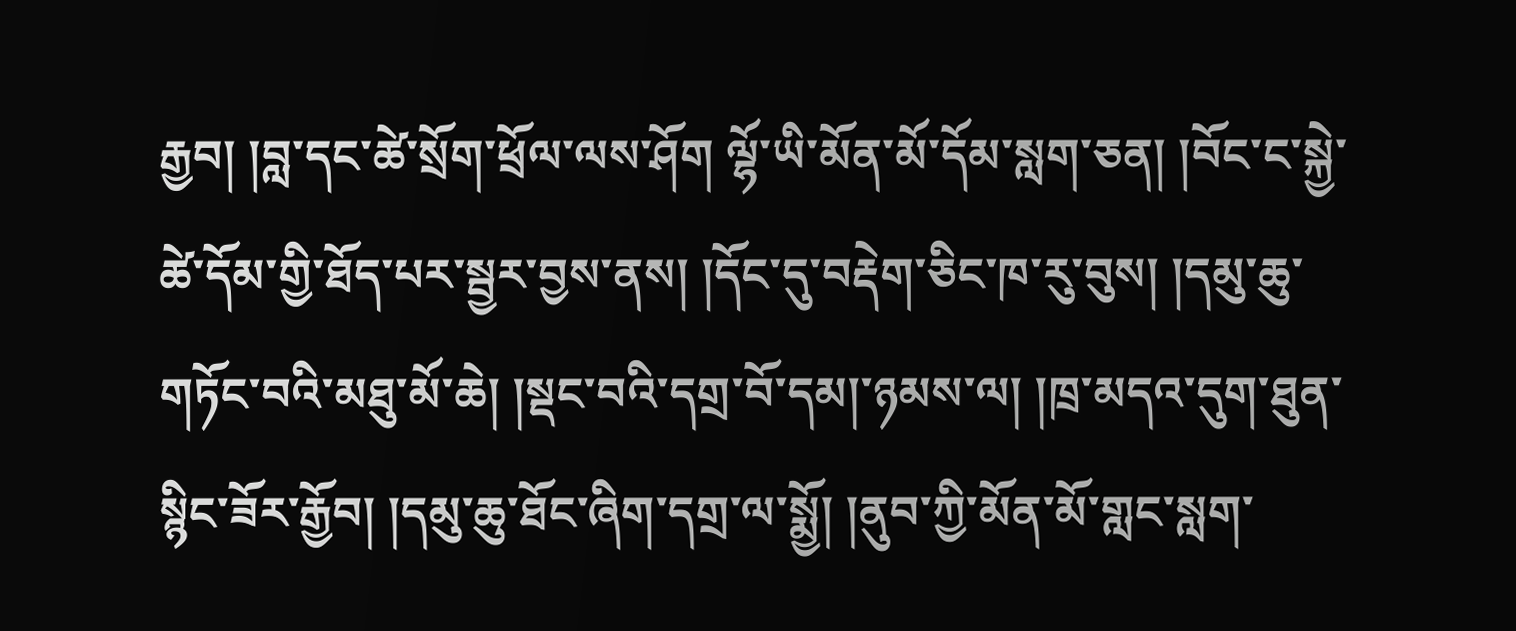རྒྱབ། །བླ་དང་ཚེ་སྲོག་ཕྲོལ་ལས་ཤོག ལྷོ་ཡི་མོན་མོ་དོམ་སླག་ཅན། །བོང་ང་སྐྱེ་ཚེ་དོམ་གྱི་ཐོད་པར་སྦྱར་བྱས་ནས། །དོང་དུ་བརྡེག་ཅིང་ཁ་རུ་བུས། །དམུ་ཆུ་གཏོང་བའི་མཐུ་མོ་ཆེ། །སྡང་བའི་དགྲ་བོ་དམ།་ཉམས་ལ། །ཁྲ་མདའ་དུག་ཐུན་སྙིང་ཟོར་རྒྱོབ། །དམུ་ཆུ་ཐོང་ཞིག་དགྲ་ལ་སྨྱོ། །ནུབ་ཀྱི་མོན་མོ་གླང་སླག་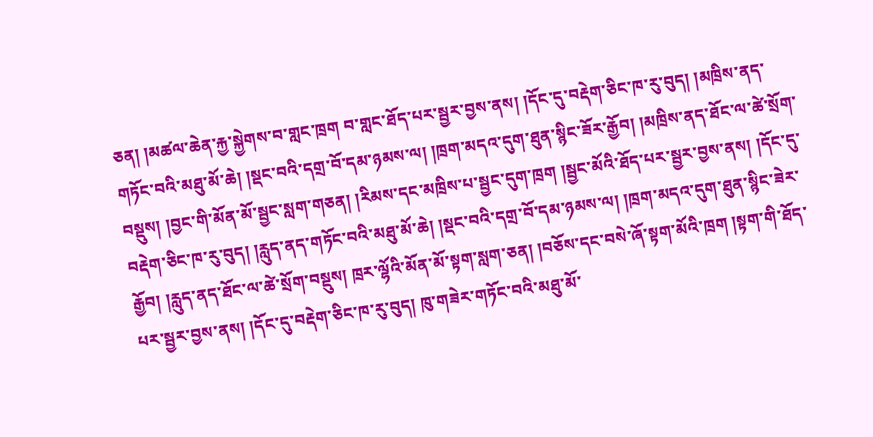ཅན། །མཚལ་ཆེན་རྐྱ་སྐྱེགས་བ་གླང་ཁྲག བ་གླང་ཐོད་པར་སྦྱར་བྱས་ནས། །དོང་དུ་བརྡེག་ཅིང་ཁ་རུ་བུད། །མཁྲིས་ནད་གཏོང་བའི་མཐུ་མོ་ཆེ། །སྡང་བའི་དགྲ་བོ་དམ་ཉམས་ལ། །ཁྲག་མདའ་དུག་ཐུན་སྙིང་ཟོར་རྒྱོབ། །མཁྲིས་ནད་ཐོང་ལ་ཚེ་སྲོག་བསྡུས། །བྱང་གི་མོན་མོ་སྦྱང་སླག་གཅན། །རིམས་དང་མཁྲིས་པ་སྦྱང་དུག་ཁྲག །སྦྱང་མོའི་ཐོད་པར་སྦྱར་བྱས་ནས། །དོང་དུ་བརྡེག་ཅིང་ཁ་རུ་བུད། །རླུད་ནད་གཏོང་བའི་མཐུ་མོ་ཆེ། །སྡང་བའི་དགྲ་བོ་དམ་ཉམས་ལ། །ཁྲག་མདའ་དུག་ཐུན་སྙིང་ཟེར་རྒྱོབ། །རླུད་ནད་ཐོང་ལ་ཚེ་སྲོག་བསྡུས། ཁྲར་ལྷོའི་མོན་མོ་སྟག་སླག་ཅན། །བཅོས་དང་བསེ་ཞོ་སྟག་མོའི་ཁྲག །སྟག་གི་ཐོད་པར་སྦྱར་བྱས་ནས། །དོང་དུ་བརྡེག་ཅིང་ཁ་རུ་བུད། ཁུ་གཟེར་གཏོང་བའི་མཐུ་མོ་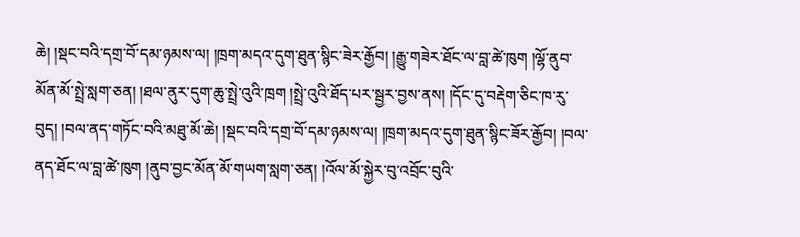ཆེ། །སྡང་བའི་དགྲ་བོ་དམ་ཉམས་ལ། །ཁྲག་མདའ་དུག་ཐུན་སྙིང་ཟེར་རྒྱོབ། །རྒྱུ་གཟེར་ཐོང་ལ་བླ་ཚེ་ཁུག །ལྷོ་ནུབ་མོན་མོ་སྤྲེ་སླག་ཅན། །ཐལ་ནུར་དུག་ཆུ་སྤྲེ་འུའི་ཁྲག །སྤྲེ་འུའི་ཐོད་པར་སྦྱར་བྱས་ནས། །དོང་དུ་བརྡེག་ཅིང་ཁ་རུ་བུད། །བལ་ནད་གཏོང་བའི་མཐུ་མོ་ཆེ། །སྡང་བའི་དགྲ་བོ་དམ་ཉམས་ལ། །ཁྲག་མདའ་དུག་ཐུན་སྙིང་ཟོར་རྒྱོབ། །བལ་ནད་ཐོང་ལ་བླ་ཚེ་ཁུག །ནུབ་བྱང་མོན་མོ་གཡག་སླག་ཅན། །འོལ་མོ་སྐྱེར་བུ་འབྲོང་བུའི་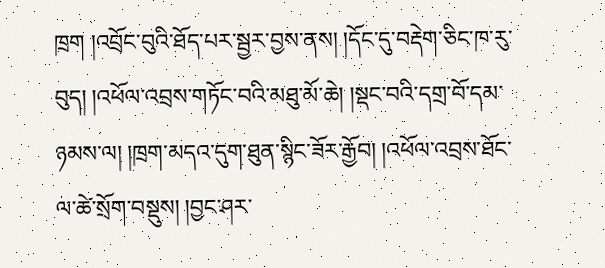ཁྲག །འབྲོང་བུའི་ཐོད་པར་སྦྱར་བྱས་ནས། །དོང་དུ་བརྡེག་ཅིང་ཁ་རུ་བུད། །འཕོལ་འབྲས་གཏོང་བའི་མཐུ་མོ་ཆེ། །སྡང་བའི་དགྲ་བོ་དམ་ཉམས་ལ། །ཁྲག་མདའ་དུག་ཐུན་སྙིང་ཟོར་རྒྱོབ། །འཕོལ་འབྲས་ཐོང་ལ་ཚེ་སྲོག་བསྡུས། །བྱང་ཤར་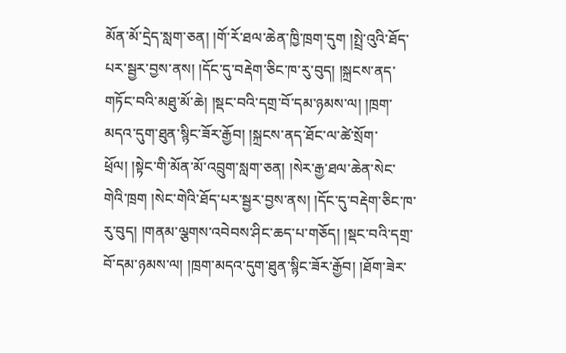མོན་མོ་དྲེད་སླག་ཅན། །གོ་རོ་ཐལ་ཆེན་ཁྱི་ཁྲག་དུག །སྤྲེ་འུའི་ཐོད་པར་སྦྱར་བྱས་ནས། །དོང་དུ་བརྡེག་ཅིང་ཁ་རུ་བུད། །སྐྲངས་ནད་གཏོང་བའི་མཐུ་མོ་ཆེ། །སྡང་བའི་དགྲ་བོ་དམ་ཉམས་ལ། །ཁྲག་མདའ་དུག་ཐུན་སྙིང་ཟོར་རྒྱོབ། །སྐྲངས་ནད་ཐོང་ལ་ཚེ་སྲོག་ཕྲོལ། །སྟེང་གི་མོན་མོ་འབྲུག་སླག་ཅན། །སེར་རྒྱ་ཐལ་ཆེན་སེང་གེའི་ཁྲག །སེང་གེའི་ཐོད་པར་སྦྱར་བྱས་ནས། །དོང་དུ་བརྡེག་ཅིང་ཁ་རུ་བུད། །གནམ་ལྕགས་འབེབས་ཤིང་ཆད་པ་གཅོད། །སྡང་བའི་དགྲ་བོ་དམ་ཉམས་ལ། །ཁྲག་མདའ་དུག་ཐུན་སྙིང་ཟོར་རྒྱོབ། །ཐོག་ཟེར་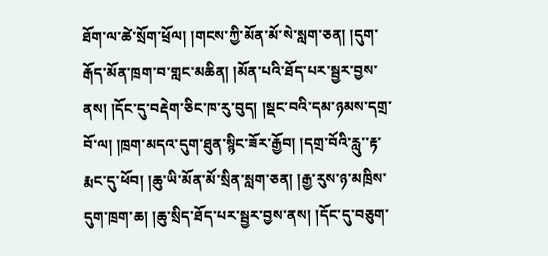ཐོག་ལ་ཚེ་སྲོག་ཕྲོལ། །གངས་ཀྱི་མོན་མོ་སེ་སླག་ཅན། །དུག་རྒོད་མོན་ཁྲག་བ་གླང་མཆིན། །མོན་པའི་ཐོད་པར་སྦྱར་བྱས་ནས། །དོང་དུ་བརྡེག་ཅིང་ཁ་རུ་བུད། །སྡང་བའི་དམ་ཉམས་དགྲ་བོ་ལ། །ཁྲག་མདའ་དུག་ཐུན་སྙིང་ཟོར་རྒྱོབ། །དགྲ་བོའི་རླུ་་རྟ་རྨང་དུ་ཕོབ། །ཆུ་ཡི་མོན་མོ་སྲིན་སླག་ཅན། །རྒྱ་རུས་ཉ་མཁྲིས་དུག་ཁྲག་ཆ། །ཆུ་སྲིད་ཐོད་པར་སྦྱར་བྱས་ནས། །དོང་དུ་བཅུག་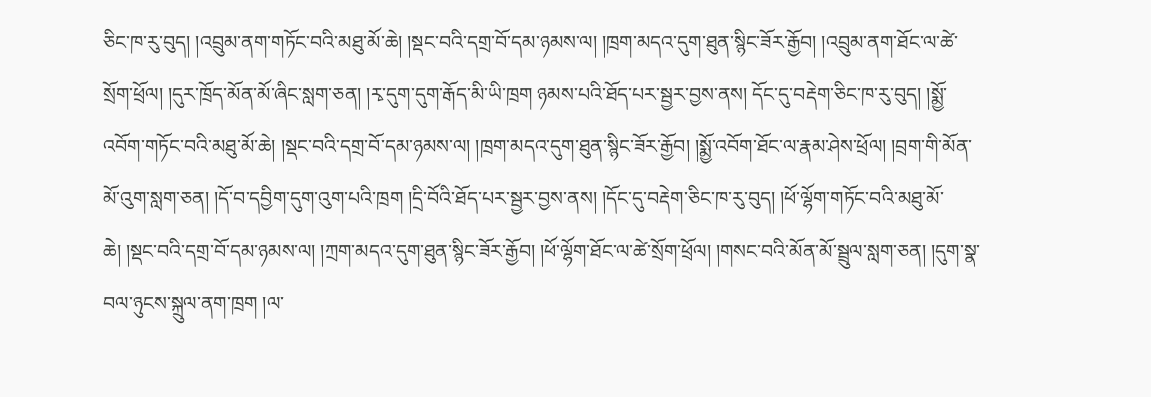ཅིང་ཁ་རུ་བུད། །འབྲུམ་ནག་གཏོང་བའི་མཐུ་མོ་ཆེ། །སྡང་བའི་དགྲ་བོ་དམ་ཉམས་ལ། །ཁྲག་མདའ་དུག་ཐུན་སྙིང་ཟོར་རྒྱོབ། །འབྲུམ་ནག་ཐོང་ལ་ཚེ་སྲོག་ཕྲོལ། །དུར་ཁྲོད་མོན་མོ་ཞིང་སླག་ཅན། །རྭ་དུག་དུག་རྒོད་མི་ཡི་ཁྲག ཉམས་པའི་ཐོད་པར་སྦྱར་བྱས་ནས། དོང་དུ་བརྡེག་ཅིང་ཁ་རུ་བུད། །སྨྱོ་འབོག་གཏོང་བའི་མཐུ་མོ་ཆེ། །སྡང་བའི་དགྲ་བོ་དམ་ཉམས་ལ། །ཁྲག་མདའ་དུག་ཐུན་སྙིང་ཟོར་རྒྱོབ། །སྨྱོ་འབོག་ཐོང་ལ་རྣམ་ཤེས་ཕྲོལ། །བྲག་གི་མོན་མོ་འུག་སླག་ཅན། །དོ་བ་དབྱིག་དུག་འུག་པའི་ཁྲག །དྲི་བོའི་ཐོད་པར་སྦྱར་བྱས་ནས། །དོང་དུ་བརྡེག་ཅིང་ཁ་རུ་བུད། །ཕོ་ལྷོག་གཏོང་བའི་མཐུ་མོ་ཆེ། །སྡང་བའི་དགྲ་བོ་དམ་ཉམས་ལ། །ཀྲག་མདའ་དུག་ཐུན་སྙིང་ཟོར་རྒྱོབ། །ཕོ་ལྷོག་ཐོང་ལ་ཚེ་སྲོག་ཕྲོལ། །གསང་བའི་མོན་མོ་སྦྲུལ་སླག་ཅན། །དུག་སྣ་བལ་ཉུངས་སྐྲུལ་ནག་ཁྲག །ལ་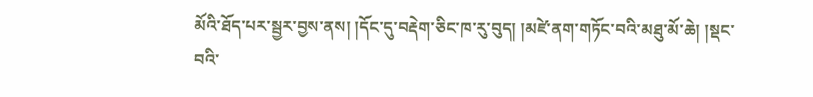མོའི་ཐོད་པར་སྦྱར་བྱས་ནས། །དོང་དུ་བརྡེག་ཅིང་ཁ་རུ་བུད། །མཛེ་ནག་གཏོང་བའི་མཐུ་མོ་ཆེ། །སྡང་བའི་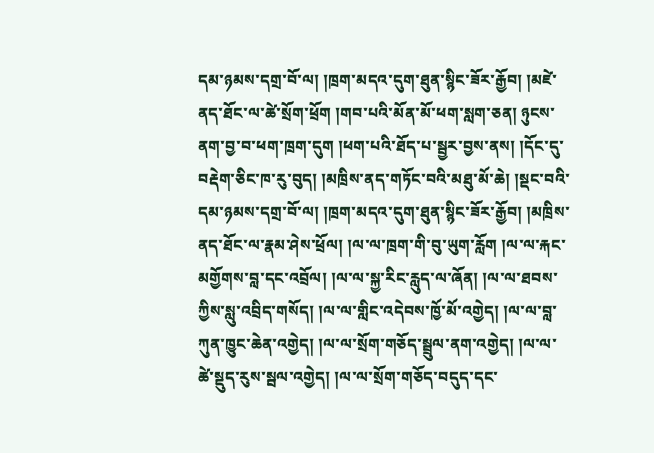དམ་ཉམས་དགྲ་བོ་ལ། །ཁྲག་མདའ་དུག་ཐུན་སྙིང་ཟོར་རྒྱོབ། །མཛེ་ནད་ཐོང་ལ་ཚེ་སྲོག་ཕྲོག །གབ་པའི་མོན་མོ་ཕག་སླག་ཅན། ཉུངས་ནག་བྱ་བ་ཕག་ཁྲག་དུག །ཕག་པའི་ཐོད་པ་སྦྱར་བྱས་ནས། །དོང་དུ་བརྡེག་ཅིང་ཁ་རུ་བུད། །མཁྲིས་ནད་གཏོང་བའི་མཐུ་མོ་ཆེ། །སྡང་བའི་དམ་ཉམས་དགྲ་བོ་ལ། །ཁྲག་མདའ་དུག་ཐུན་སྙིང་ཟོར་རྒྱོབ། །མཁྲིས་ནད་ཐོང་ལ་རྣམ་ཤེས་ཕྲོལ། །ལ་ལ་ཁྲག་གི་བུ་ཡུག་རློག །ལ་ལ་རྐང་མགྱོགས་བླ་དང་འབྲོལ། །ལ་ལ་སྐྱ་རིང་རླུད་ལ་ཞོན། །ལ་ལ་ཐབས་ཀྱིས་སླུ་འབྲིད་གསོད། །ལ་ལ་གླིང་འདེབས་ཁྱོ་མོ་འགྱེད། །ལ་ལ་བླ་ཀུན་ཁྱུང་ཆེན་འགྱེད། །ལ་ལ་སྲོག་གཅོད་སྦྲུལ་ནག་འགྱེད། །ལ་ལ་ཚེ་སྡུད་རུས་སྦལ་འགྱེད། །ལ་ལ་སྲོག་གཅོད་བདུད་དང་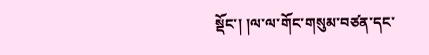སྡོང་། །ལ་ལ་གོང་གསུམ་བཙན་དང་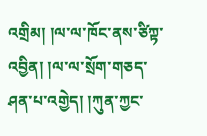འགྲིམ། །ལ་ལ་ཁོང་ནས་ཙིཀྟ་འབྱིན། །ལ་ལ་སྲོག་གཅད་ཤན་པ་འགྱེད། །ཀུན་ཀྱང་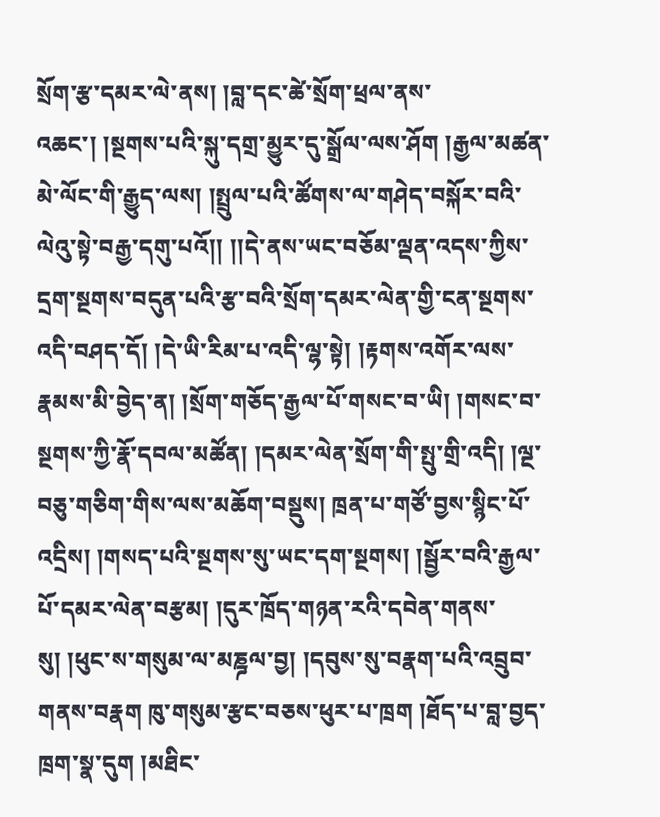སྲོག་རྩ་དམར་ལེ་ནས། །བླ་དང་ཚེ་སྲོག་ཕྲལ་ནས་འཆང་། །སྔགས་པའི་སྐུ་དགྲ་མྱུར་དུ་སྒྲོལ་ལས་ཤོག །རྒྱལ་མཚན་མེ་ལོང་གི་རྒྱུད་ལས། །སྤྲུལ་པའི་ཚོགས་ལ་གཤེད་བསྐོར་བའི་ལེའུ་སྟེ་བརྒྱ་དགུ་པའོ།། །།དེ་ནས་ཡང་བཅོམ་ལྡན་འདས་ཀྱིས་དྲག་སྔགས་བདུན་པའི་རྩ་བའི་སྲོག་དམར་ལེན་གྱི་ངན་སྔགས་འདི་བཤད་དོ། །དེ་ཡི་རིམ་པ་འདི་ལྷ་སྟེ། །རྟགས་འགོར་ལས་རྣམས་མི་བྱེད་ན། །སྲོག་གཅོད་རྒྱལ་པོ་གསང་བ་ཡི། །གསང་བ་སྔགས་ཀྱི་རྣོ་དབལ་མཚོན། །དམར་ལེན་སྲོག་གི་སྤུ་གྲི་འདི། །ལྔ་བཅུ་གཅིག་གིས་ལས་མཆོག་བསྡུས། ཁྲན་པ་གཙོ་བྱས་སྙིང་པོ་འདྲིས། །གསད་པའི་སྔགས་སུ་ཡང་དག་སྔགས། །སྦྱོར་བའི་རྒྱལ་པོ་དམར་ལེན་བརྩམ། །དུར་ཁྲོད་གཉན་རའི་དབེན་གནས་སུ། །ཕུང་ས་གསུམ་ལ་མཎྜལ་བྱ། །དབུས་སུ་བརྣག་པའི་འབྲུབ་གནས་བརྣག ཁུ་གསུམ་རྩང་བཅས་ཕུར་པ་ཁྲག །ཐོད་པ་བླ་བྱད་ཁྲག་སྣ་དུག །མཐིང་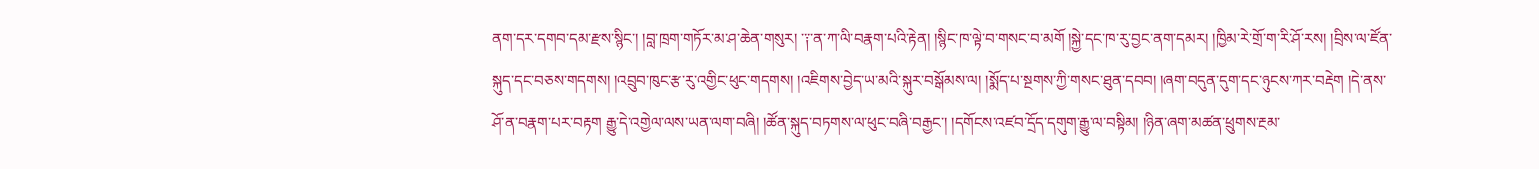ནག་དར་དགབ་དམ་རྫས་སྙིང་། །བླ་ཁྲག་གཏོར་མ་ཤ་ཆེན་གསུར། ་༑་ན་ཀ་ལི་བརྣག་པའི་རྟེན། །སྙིང་ཁ་ལྟེ་བ་གསང་བ་མགོ །སྐྱེ་དང་ཁ་རུ་བྱང་ནག་དམར། །ཁྱིམ་རེ་གྲོ་ག་རི་ཤོ་རས། །བྲིས་ལ་ཛོན་སྐུད་དང་བཅས་གདགས། །འབྲུབ་ཁུང་རྩ་རུ་འགྱིང་ཕུང་གདགས། །འཇིགས་བྱེད་ཡ་མའི་སྐུར་བསྒོམས་ལ། །སྨོད་པ་སྔགས་ཀྱི་གསང་ཐུན་དབབ། །ཞག་བདུན་དུག་དང་ཉུངས་ཀར་བརྡེག །དེ་ནས་ཤོ་ན་བརྣག་པར་བརྟག རྒྱུ་དེ་འགྱེལ་ལས་ཡན་ལག་བཞི། །ཚོན་སྐུད་བཏགས་ལ་ཕུང་བཞི་བརྒྱང་། །དགོངས་འཛབ་དྲོད་དགུག་རྒྱུ་ལ་བསྟིམ། །ཉིན་ཞག་མཚན་ཕྲུགས་རྔམ་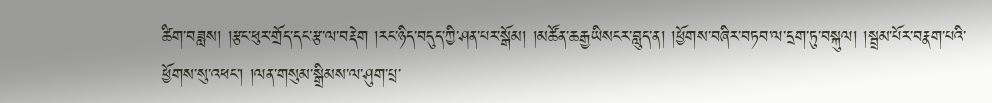ཚིག་བཟླས། །རྩང་ཕུར་གྲོད་དང་རྩ་ལ་བརྡེག །རང་ཉིད་བདུད་ཀྱི་ཤན་པར་སྒོམ། །མཚོན་ཆརྒྱཡིསངར་བླུད་ན། །ཕྱོགས་བཞིར་བཏབ་ལ་དྲག་ཏུ་བསྐུལ། །སྦྲམ་པོར་བརྣག་པའི་ཕྱོགས་སུ་འཕང་། །ལན་གསུམ་སྒྲིམས་ལ་ཤུག་པྲ་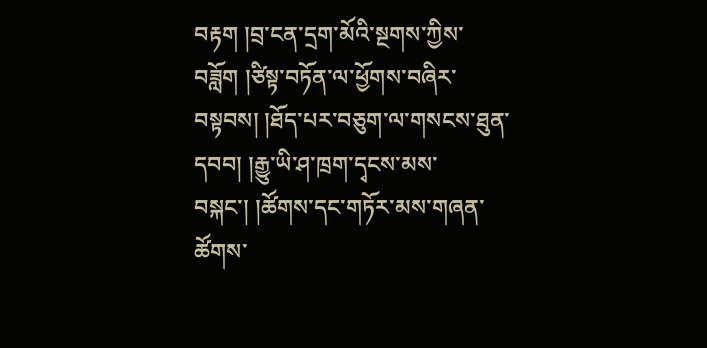བརྟག །བྲ་ངན་དྲག་མོའི་སྔགས་ཀྱིས་བཟློག །ཙིསྟ་བཏོན་ལ་ཕྱོགས་བཞིར་བསྟབས། །ཐོད་པར་བཅུག་ལ་གསངས་ཐུན་དབབ། །རྒྱུ་ཡི་ཤ་ཁྲག་དྭངས་མས་བསྐང་། །ཚོགས་དང་གཏོར་མས་གཞན་ཚོགས་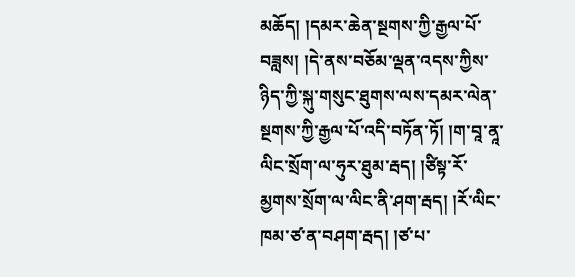མཆོད། །དམར་ཆེན་སྔགས་ཀྱི་རྒྱལ་པོ་བཟླས། །དེ་ནས་བཅོམ་ལྡན་འདས་ཀྱིས་ཉིད་ཀྱི་སྐུ་གསུང་ཐུགས་ལས་དམར་ལེན་སྔགས་ཀྱི་རྒྱལ་པོ་འདི་བཏོན་ཏོ། །ག་བཱ་ནཱ་ལིང་སྲོག་ལ་ཧུར་ཐུམ་རྦད། །ཙིསྟ་རོ་མྱགས་སྲོག་ལ་ལིང་ནི་ཤག་རྦད། །རོ་ལིང་ཁམ་ཙ་ན་བཤག་རྦད། །ཙ་པ་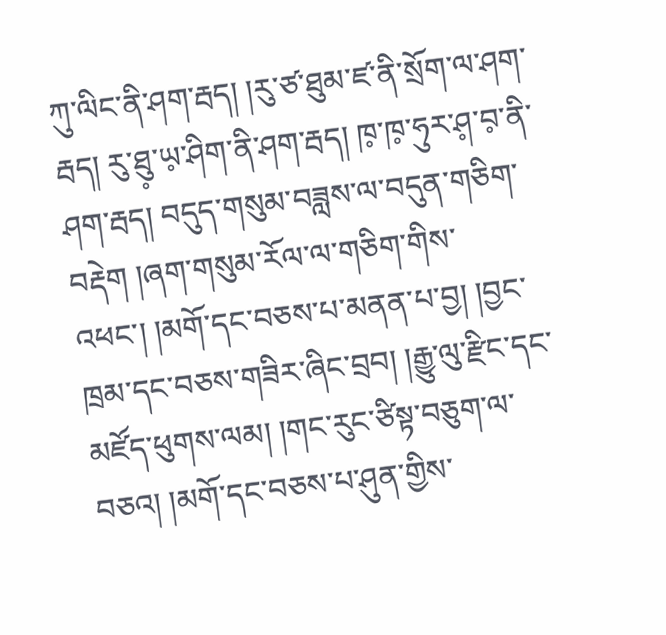ཀུ་ལིང་ནི་ཤག་རྦད། །རུ་ཙ་ཐུམ་ཛ་ནི་སྲོག་ལ་ཤག་རྦད། རུ་ཐུ༷་ཡ༷་ཤིག་ནི་ཤག་རྦད། ཁ༷་ཁ༷་ཧུར་ཤ༷་བ༷་ནི་ཤག་རྦད། བདུད་གསུམ་བཟླས་ལ་བདུན་གཅིག་བརྡེག །ཞག་གསུམ་རོལ་ལ་གཅིག་གིས་འཕང་། །མགོ་དང་བཅས་པ་མནན་པ་བྱ། །བྱང་ཁྲམ་དང་བཅས་གཟིར་ཞིང་བྲབ། །རྒྱུ་ལུ་རྫིང་དང་མཛོད་ཕུགས་ལམ། །གང་རུང་ཙིསྟ་བཅུག་ལ་བཅའ། །མགོ་དང་བཅས་པ་ཤུན་གྱིས་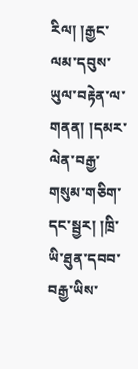རིལ། །རྒྱང་ལམ་དབུས་ཡུལ་བརྟེན་ལ་གནན། །དམར་ལེན་བརྒྱ་གསུམ་གཅིག་དང་སྦྱར། །ཁྲི་ཡི་ཐུན་དབབ་བརྒྱ་ཡིས་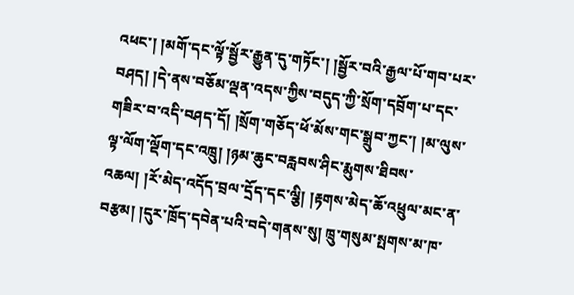འཕང་། །མགོ་དང་ལྟོ་སྦྱོར་རྒྱུན་དུ་གཏོང་། །སྦྱོར་བའི་རྒྱལ་པོ་གབ་པར་བཤད། །དེ་ནས་བཅོམ་ལྡན་འདས་ཀྱིས་བདུད་ཀྱི་སྲོག་དབྲོག་པ་དང་གཟིར་བ་འདི་བཤད་དོ། །སྲོག་གཅོད་ཕོ་མོས་གང་སྒྲུབ་ཀྱང་། །མ་ལུས་ལྟ་ལོག་ལྡོག་དང་འཁྲུ། །ཉམ་ཆུང་བརླབས་ཤིང་རྨུགས་ཐིབས་འཆལ། །རོ་མེད་འདོད་བྲལ་དྲོད་དང་ལྕི། །རྟགས་མེད་ཆོ་འཕྲུལ་མང་ན་བརྩམ། །དུར་ཁྲོད་དབེན་པའི་བདེ་གནས་སུ། ཁྲུ་གསུམ་སྤགས་མ་ཁ་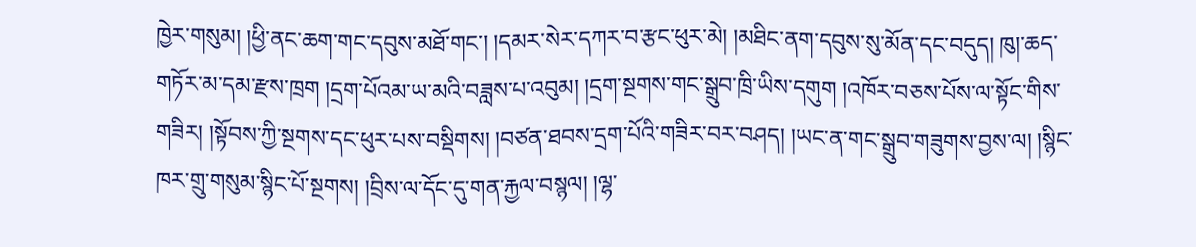ཁྱེར་གསུམ། །ཕྱི་ནང་ཆག་གང་དབུས་མཐོ་གང་། །དམར་སེར་དཀར་བ་རྩང་ཕུར་མེ། །མཐིང་ནག་དབུས་སུ་མོན་དང་བདུད། ཁུ།་ཆད་གཏོར་མ་དམ་རྫས་ཁྲག །དྲག་པོའམ་ཡ་མའི་བཟླས་པ་འབུམ། །དྲག་སྔགས་གང་སྒྲུབ་ཁྲི་ཡིས་དགུག །འཁོར་བཅས་པོས་ལ་སྟོང་གིས་གཟིར། །སྟོབས་ཀྱི་སྔགས་དང་ཕུར་པས་བསྡིགས། །བཙན་ཐབས་དྲག་པོའི་གཟིར་བར་བཤད། །ཡང་ན་གང་སྒྲུབ་གཟུགས་བྱས་ལ། །སྙིང་ཁར་གྲུ་གསུམ་སྙིང་པོ་སྔགས། །བྲིས་ལ་དོང་དུ་གན་རྐྱལ་བསྙལ། །ལྷ་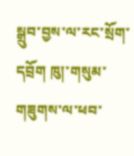སྒྲུབ་བྱས་ལ་རང་སྲོག་དབྲོག ཁུ།་གསུམ་གཟུགས་ལ་ཕབ་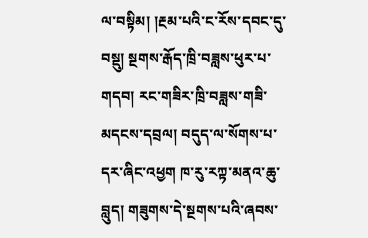ལ་བསྟིམ། །རྔམ་པའི་ང་རོས་དབང་དུ་བསྡུ། སྔགས་རྒོད་ཁྲི་བཟླས་ཕུར་པ་གདབ། རང་གཟིར་ཁྲི་བཟླས་གཟི་མདངས་དབྲལ། བདུད་ལ་སོགས་པ་དར་ཞིང་འཕྱག ཁ་རུ་རཀྟ་མནའ་ཆུ་བླུད། གཟུགས་དེ་སྔགས་པའི་ཞབས་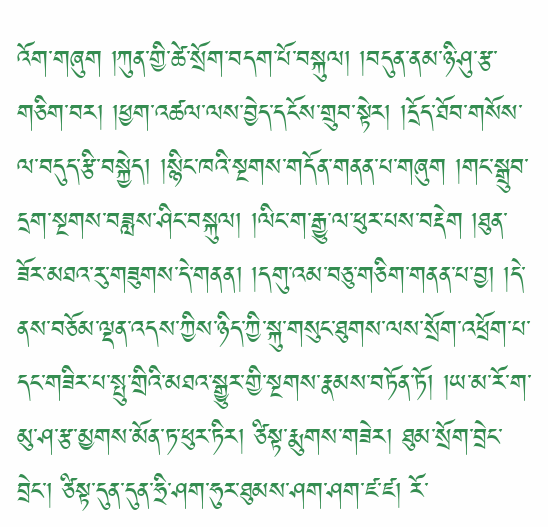འོག་གཞུག །ཀུན་གྱི་ཚེ་སྲོག་བདག་པོ་བསྐུལ། །བདུན་ནམ་ཉི་ཤུ་རྩ་གཅིག་བར། །ཕྱག་འཚལ་ལས་བྱེད་དངོས་གྲུབ་སྟེར། །དྲོད་ཐོབ་གསོས་ལ་བདུད་རྩི་བསྐྱེད། །སྙིང་ཁའི་སྔགས་གདོན་གནན་པ་གཞུག །གང་སྒྲུབ་དྲག་སྔགས་བཟླས་ཤིང་བསྐུལ། །ལིང་ག་རྒྱུ་ལ་ཕུར་པས་བརྡེག །ཐུན་ཟོར་མཐའ་རུ་གཟུགས་དེ་གནན། །དགུ་འམ་བཅུ་གཅིག་གནན་པ་བྱ། །དེ་ནས་བཅོམ་ལྡན་འདས་ཀྱིས་ཉིད་ཀྱི་སྐུ་གསུང་ཐུགས་ལས་སྲོག་འཕྲོག་པ་དང་གཟིར་པ་སྤུ་གྲིའི་མཐའ་སྒྱུར་གྱི་སྔགས་རྣམས་བཏོན་ཏོ། །ཡ་མ་རོ་ག་མུ་ཤ་རྩ་མྱགས་མོན་ཏ་ཕུར་ཏིར། ཙིསྟ་རྨུགས་གཟེར། ཐུམ་སྲོག་བྲེང་བྲེང་། ཙིསྟ་དུན་དུན་ཧྲི་ཤག་ཧུར་ཐུམས་ཤག་ཤག་ཛ་ཛ། རོ་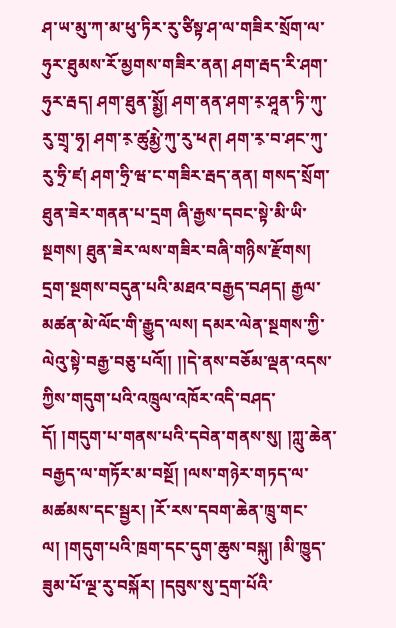ཤ་ཡ་མུ་ཀ་མ་ཕུ་ཏིར་རུ་ཙིསྟ་ཤ་ལ་གཟིར་སྲོག་ལ་ཧུར་ཐུམས་རོ་མྱགས་གཟིར་ནན། ཤག་རྦད་རི་ཤག་ཧུར་རྦད། ཤག་ཐུན་སྨྱོ། ཤག་ནན་ཤག་ར༷་ཤཱན་ཏི་ཀུ་རུ་གྲྭ་ཧྭ། ཤག་ར༷་ཚུརྨྱེ་ཀུ་རུ་ཕཊ། ཤག་ར༷་བ་ཤང་ཀུ་རུ་ཧྲི་ཛ། ཤག་ཧྲི་ཝ་ང་གཟིར་རྦད་ནན། གསད་སྲོག་ཐུན་ཟེར་གནན་པ་དྲག ཞི་རྒྱས་དབང་སྟེ་མི་ཡི་སྔགས། ཐུན་ཟེར་ལས་གཟིར་བཞི་གཉིས་རྫོགས། དྲག་སྔགས་བདུན་པའི་མཐའ་བརྒྱད་བཤད། རྒྱལ་མཚན་མེ་ལོང་གི་རྒྱུད་ལས། དམར་ལེན་སྔགས་ཀྱི་ལེའུ་སྟེ་བརྒྱ་བཅུ་པའོ།། །།དེ་ནས་བཅོམ་ལྡན་འདས་ཀྱིས་གདུག་པའི་འཁྲུལ་འཁོར་འདི་བཤད་དོ། །གདུག་པ་གནས་པའི་དབེན་གནས་སུ། །ཀླུ་ཆེན་བརྒྱད་ལ་གཏོར་མ་བསྔོ། །ལས་གཉེར་གཏད་ལ་མཚམས་དང་སྦྱར། །རོ་རས་དབག་ཆེན་ཁྲུ་གང་ལ། །གདུག་པའི་ཁྲག་དང་དུག་ཆུས་བསྐུ། །མི་ཁྱུད་ཟུམ་པོ་ལྔ་རུ་བསྐོར། །དབུས་སུ་དྲག་པོའི་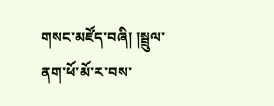གསང་མཛོད་བཞི། །སྦྲུལ་ནག་ཕོ་མོ་ར་བས་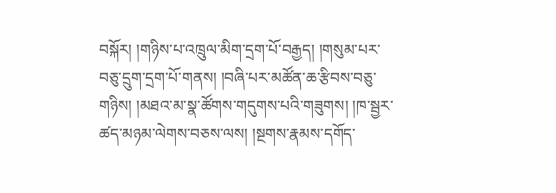བསྐོར། །གཉིས་པ་འཁྲུལ་མིག་དྲག་པོ་བརྒྱད། །གསུམ་པར་བཅུ་དྲུག་དྲག་པོ་གནས། །བཞི་པར་མཚོན་ཆ་རྩིབས་བཅུ་གཉིས། །མཐའ་མ་སྣ་ཚོགས་གདུགས་པའི་གཟུགས། །ཁ་སྦྱར་ཚད་མཉམ་ལེགས་བཅས་ལས། །སྔགས་རྣམས་དགོད་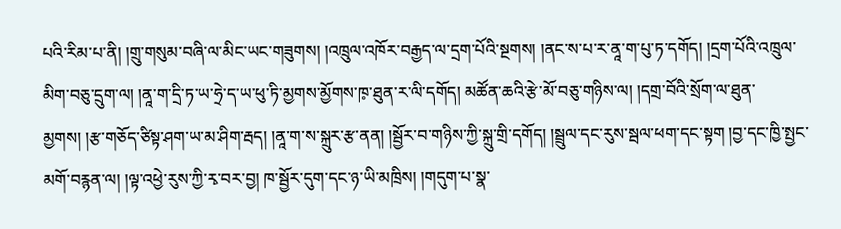པའི་རིམ་པ་ནི། །གྲུ་གསུམ་བཞི་ལ་མིང་ཡང་གཟུགས། །འཁྲུལ་འཁོར་བརྒྱད་ལ་དྲག་པོའི་སྔགས། །ནང་ས་པ་ར་ནཱ་ག་པུ་ཏ་དགོད། །དྲག་པོའི་འཁྲུལ་མིག་བཅུ་དྲུག་ལ། །ནཱ་ག་དྲི་ཏ་ཡ་ཧྲེ་ད་ཡ་ཕུ་ཏི་མྱགས་མྱོགས་ཁ༷་ཐུན་ར་ལི་དགོད། མཚོན་ཆའི་རྩེ་མོ་བཅུ་གཉིས་ལ། །དགྲ་བོའི་སྲོག་ལ་ཐུན་མྱགས། །རྩ་གཅོད་ཙིསྟ་ཤག་ཡ་མ་ཤིག་རྦད། །ནཱ་ག་ས་སྐྲུར་རྩ་ནན། །སྦྱོར་བ་གཉིས་ཀྱི་སྐྲུ་གྲི་དགོད། །སྦྲུལ་དང་རུས་སྦལ་ཕག་དང་སྟག །བྱ་དང་ཁྱི་སྤྱང་མགོ་བརྙན་ལ། །ལྟ་འཕྱེ་རུས་ཀྱི་རྭ་བར་བྱ། ཁ་སྦྱོར་དུག་དང་ཉ་ཡི་མཁྲིས། །གདུག་པ་སྣ་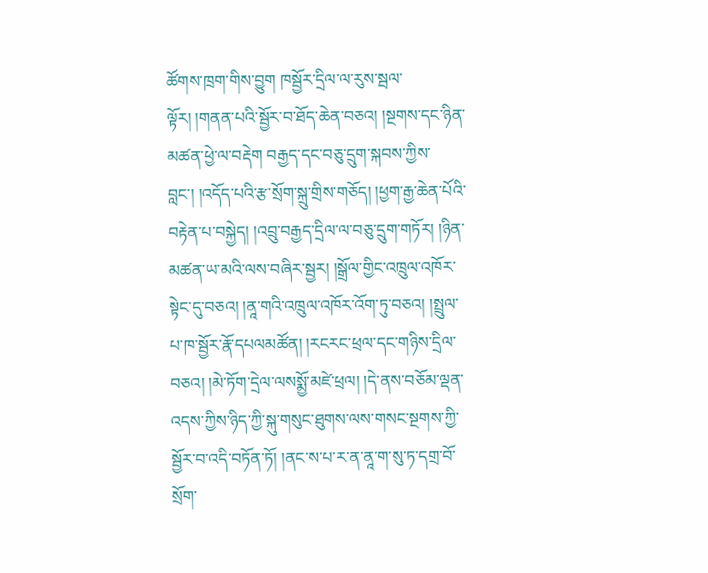ཚོགས་ཁྲག་གིས་བྱུག ཁསྦྱོར་དྲིལ་ལ་རུས་སྦལ་ལྟོར། །གནན་པའི་སྦྱོར་བ་ཐོད་ཆེན་བཅའ། །སྔགས་དང་ཉིན་མཚན་ཕྱེ་ལ་བརྡེག བརྒྱད་དང་བཅུ་དྲུག་སྐབས་ཀྱིས་བླང་། །འདོད་པའི་རྩ་སྲོག་སྐྲུ་གྲིས་གཅོད། །ཕྱག་རྒྱ་ཆེན་པོའི་བརྟེན་པ་བསྐྱེད། །འབྲུ་བརྒྱད་དྲིལ་ལ་བཅུ་དྲུག་གཏོར། །ཉིན་མཚན་ཡ་མའི་ལས་བཞིར་སྦྱར། །སྒྲོལ་གྱིང་འཁྲུལ་འཁོར་སྟེང་དུ་བཅའ། །ནཱ་གའི་འཁྲུལ་འཁོར་འོག་ཏུ་བཅའ། །སྤྲུལ་པ་ཁ་སྦྱོར་རྣོ་དཔལམཚོན། །རངརང་ཕྲལ་དང་གཉིས་དྲིལ་བཅའ། །མེ་ཏོག་དྲེལ་ལསསྨྱོ་མཛེ་ཕྲལ། །དེ་ནས་བཅོམ་ལྡན་འདས་ཀྱིས་ཉིད་ཀྱི་སྐུ་གསུང་ཐུགས་ལས་གསང་སྔགས་ཀྱི་སྦྱོར་བ་འདི་བཏོན་ཏོ། །ནང་ས་པ་ར་ན་ནཱ་ག་སུ་ཏ་དགྲ་བོ་སྲོག་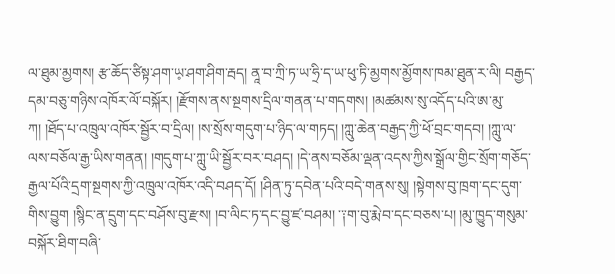ལ་ཐུམ་མྱགས། རྩ་ཆོད་ཙིསྟ་ཤག་ཡ༷་ཤག་ཤིག་རྦད། ནཱ་བ་ཀྲི་ཏ་ཡ་ཧྲི་ད་ཡ་ཕུ་ཏི་མྱགས་མྱོགས་ཁམ་ཐུན་ར་ལི། བརྒྱད་དམ་བཅུ་གཉིས་འཁོར་ལོ་བསྐོར། །རྫོགས་ནས་སྔགས་དྲིལ་གནན་པ་གདགས། །མཚམས་སུ་འདོད་པའི་ཨ་མུ་ཀ། །ཐོད་པ་འཁྲུལ་འཁོར་སྦྱོར་བ་དྲིལ། །ས་སྲོས་གདུག་པ་ཉིད་ལ་གཏད། །ཀླུ་ཆེན་བརྒྱད་ཀྱི་ཕོ་བྲང་གདབ། །ཀླུ་ལ་ལས་བཅོལ་རྒྱ་ཡིས་གནན། །གདུག་པ་ཀླུ་ཡི་སྦྱོར་བར་བཤད། །དེ་ནས་བཅོམ་ལྡན་འདས་ཀྱིས་སྒྲོལ་གྱིང་སྲོག་གཅོད་རྒྱལ་པོའི་དྲག་སྔགས་ཀྱི་འཁྲུལ་འཁོར་འདི་བཤད་དོ། །ཤིན་ཏུ་དབེན་པའི་བདེ་གནས་སུ། །སྟེགས་བུ་ཁྲག་དང་དུག་གིས་བྱུག །སྙིང་ན་དྲུག་དང་བཤོས་བུ་རྫས། །བ་ལིང་ཏ་དང་བྱུ་ཛ་བཤམ། ་༑ག་བུ་རྨེ་བ་དང་བཅས་པ། །མུ་ཁྱུད་གསུམ་བསྐོར་ཐིག་བཞི་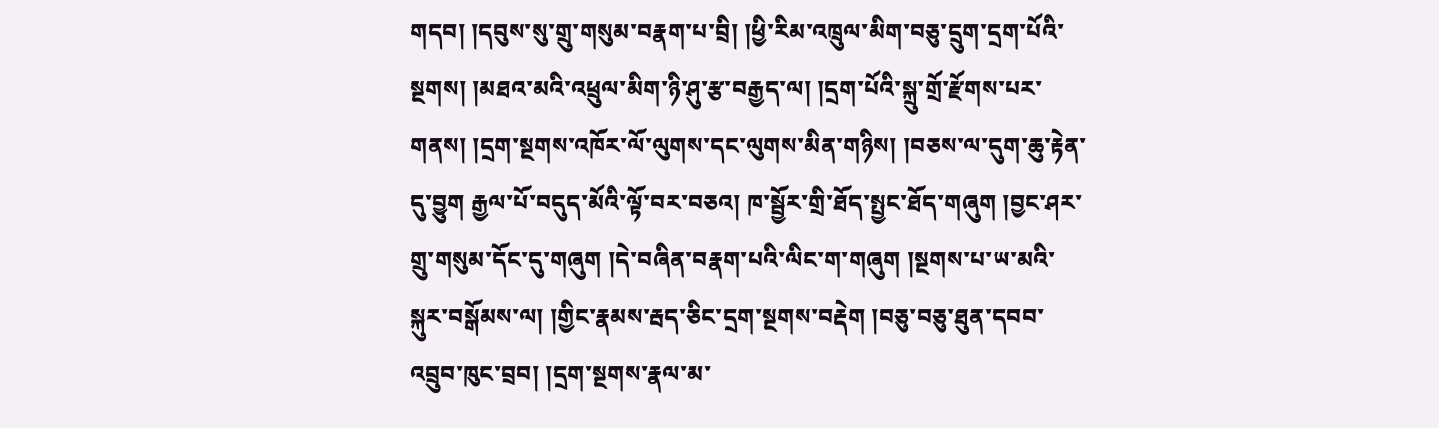གདབ། །དབུས་སུ་གྲུ་གསུམ་བརྣག་པ་བྲི། །ཕྱི་རིམ་འཁྲུལ་མིག་བཅུ་དྲུག་དྲག་པོའི་སྔགས། །མཐའ་མའི་འཕྲུལ་མིག་ཉི་ཤུ་རྩ་བརྒྱད་ལ། །དྲག་པོའི་སྐྲུ་གྲོ་རྫོགས་པར་གནས། །དྲག་སྔགས་འཁོར་ལོ་ལུགས་དང་ལུགས་མིན་གཉིས། །བཅས་ལ་དུག་ཆུ་རྟེན་དུ་བྱུག རྒྱལ་པོ་བདུད་མོའི་ལྟོ་བར་བཅའ། ཁ་སྦྱོར་གྲི་ཐོད་སྤྱང་ཐོད་གཞུག །བྱང་ཤར་གྲུ་གསུམ་དོང་དུ་གཞུག །དེ་བཞིན་བརྣག་པའི་ལིང་ག་གཞུག །སྔགས་པ་ཡ་མའི་སྐུར་བསྒོམས་ལ། །གྱིང་རྣམས་རྦད་ཅིང་དྲག་སྔགས་བརྡེག །བཅུ་བཅུ་ཐུན་དབབ་འབྲུབ་ཁུང་བྲབ། །དྲག་སྔགས་རྣལ་མ་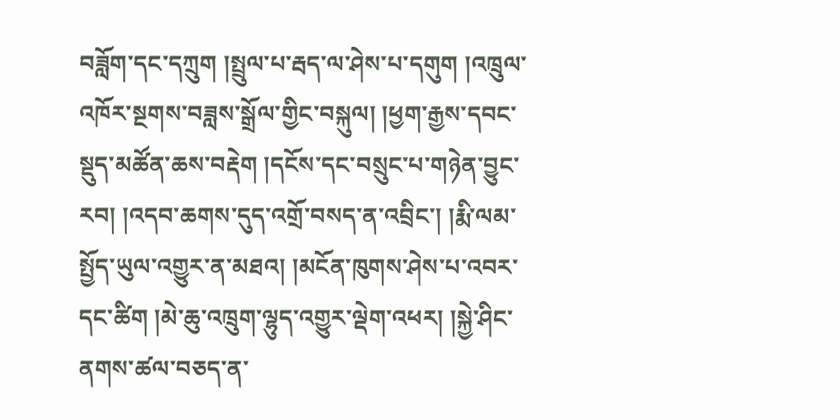བཟློག་དང་དཀྲུག །སྤྲུལ་པ་རྦད་ལ་ཤེས་པ་དགུག །འཁྲུལ་འཁོར་སྔགས་བཟླས་སྒྲོལ་གྱིང་བསྐུལ། །ཕྱག་རྒྱས་དབང་སྡུད་མཚོན་ཆས་བརྡེག །དངོས་དང་བསྲུང་པ་གཉེན་བྱུང་རབ། །འདབ་ཆགས་དུད་འགྲོ་བསད་ན་འབྲིང་། །རྨི་ལམ་སྤྱོད་ཡུལ་འགྱུར་ན་མཐའ། །མངོན་ཁུགས་ཤེས་པ་འབར་དང་ཚིག །མེ་ཆུ་འཁྲུག་ལྷུད་འགྱུར་ལྡེག་འཕར། །སྐྱེ་ཤིང་ནགས་ཚལ་བཅད་ན་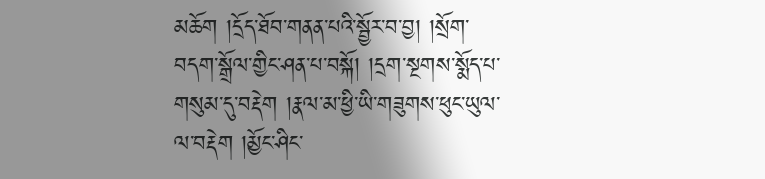མཆོག །དྲོད་ཐོབ་གནན་པའི་སྦྱོར་བ་བྱ། །སྲོག་བདག་སྒྲོལ་གྱིང་ཤན་པ་བསྐོ། །དྲག་སྔགས་སྨོད་པ་གསུམ་དུ་བརྡེག །རྣལ་མ་ཕྱི་ཡི་གཟུགས་ཕུང་ཡུལ་ལ་བརྡེག །མྱོང་ཤིང་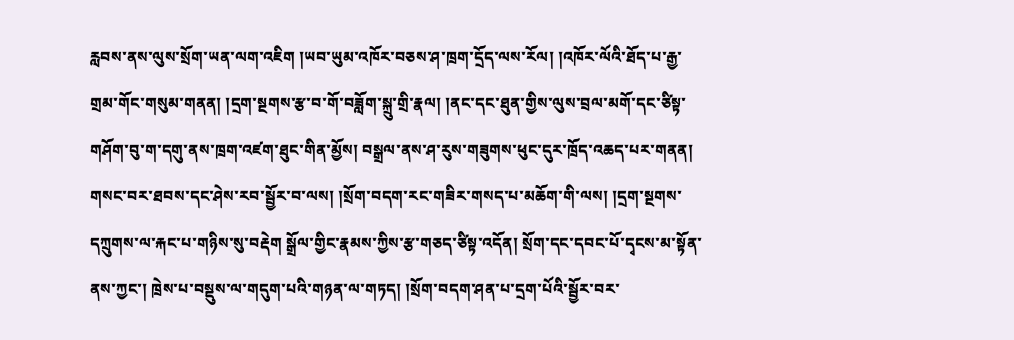རླབས་ནས་ལུས་སྲོག་ཡན་ལག་འཇིག །ཡབ་ཡུམ་འཁོར་བཅས་ཤ་ཁྲག་དྲོད་ལས་རོལ། །འཁོར་ལོའི་ཐོད་པ་རྒྱ་གྲམ་གོང་གསུམ་གནན། །དྲག་སྔགས་རྩ་བ་གོ་བཟློག་སྐྲུ་གྲི་རྣལ། །ནང་དང་ཐུན་གྱིས་ལུས་བྲལ་མགོ་དང་ཙིསྟ་གཤོག་བུ་ག་དགུ་ནས་ཁྲག་འཛག་ཐུང་གིན་མྱོས། བསྒྲལ་ནས་ཤ་རུས་གཟུགས་ཕུང་དུར་ཁྲོད་འཆད་པར་གནན། གསང་བར་ཐབས་དང་ཤེས་རབ་སྦྱོར་བ་ལས། །སྲོག་བདག་རང་གཟིར་གསད་པ་མཆོག་གི་ལས། །དྲག་སྔགས་དཀྲུགས་ལ་རྐང་པ་གཉིས་སུ་བརྡེག སྒྲོལ་གྱིང་རྣམས་ཀྱིས་རྩ་གཅད་ཙིསྟ་འདོན། སྲོག་དང་དབང་པོ་དྭངས་མ་སྟོན་ནས་ཀྱང་། ཁྲེས་པ་བསྡུས་ལ་གདུག་པའི་གཉན་ལ་གཏད། །སྲོག་བདག་ཤན་པ་དྲག་པོའི་སྦྱོར་བར་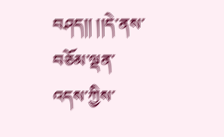བཤད།། །།དེ་ནས་བཅོམ་ལྡན་འདས་ཀྱིས་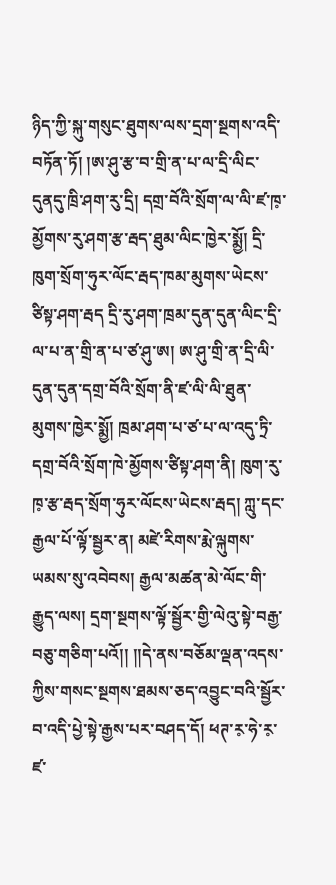ཉིད་ཀྱི་སྐུ་གསུང་ཐུགས་ལས་དྲག་སྔགས་འདི་བཏོན་ཏོ། །ཨ་ཤུ་རྩ་བ་གྲི་ན་པ་ལ་དྲི་ལིང་དུནདུ་ཁྲི་ཤག་རུ་དྲི། དགྲ་བོའི་སྲོག་ལ་ལི་ཛ་ཁ༷་མྱོགས་རུ་ཤག་རྩ་རྦད་ཐུམ་ལིང་ཁྱེར་སྨྱོ། དྲི་ཁུག་སྲོག་ཧུར་ལོང་རྦད་ཁམ་མུགས་ཡེངས་ཙིསྟ་ཤག་རྦད དྲི་རུ་ཤག་ཁྲམ་དུན་དུན་ལིང་དྲི་ལ་པ་ན་གྲི་ན་པ་ཙ་ཤུ་ཨ། ཨ་ཤུ་གྲི་ན་དྲི་ལི་དུན་དུན་དགྲ་བོའི་སྲོག་ནི་ཛ་ལི་ལི་ཐུན་མུགས་ཁྱེར་སྨྱོ། ཁྲམ་ཤག་པ་ཙ་པ་ལ་འདུ་ཏྲི་དགྲ་བོའི་སྲོག་ཁེ་མྱོགས་ཙིསྟ་ཤག་ནི། ཁུག་རུ་ཁ༷་རྩ་རྦད་སྲོག་ཧུར་ལོངས་ཡེངས་རྦད། ཀླུ་དང་རྒྱལ་པོ་ལྟོ་སྦྱར་ན། མཛེ་རིགས་རྨེ་ལྐུགས་ཡམས་སུ་འབེབས། རྒྱལ་མཚན་མེ་ལོང་གི་རྒྱུད་ལས། དྲག་སྔགས་ལྟོ་སྦྱོར་གྱི་ལེའུ་སྟེ་བརྒྱ་བཅུ་གཅིག་པའོ།། །།དེ་ནས་བཅོམ་ལྡན་འདས་ཀྱིས་གསང་སྔགས་ཐམས་ཅད་འབྱུང་བའི་སྦྱོར་བ་འདི་པྱེ་སྟེ་རྒྱས་པར་བཤད་དོ། ཕཊ་ར༷་ཧེ་ར༷་ཛ་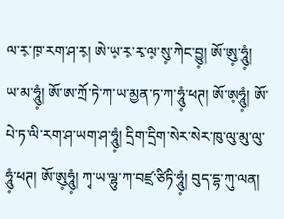ལ་ར༷་ཁ༷་རག་ཤ་ར༷། ཨེ་ཡ༷་ར༷་རྭ་ལ༷་སུ༷་ཀེང་བྱུ༷། ཨོ་ཨུ༷་ཧཱུཾ༷། ཡ་མ་ཧཱུཾ༷། ཨོ་ཨ་ཀྲོ་ཏེ་ཀ་ཡ་མྱན་ཏ་ཀ་ཧཱུཾ༷་ཕཊ། ཨོ་ཨ༷ཧཱུཾ༷། ཨོ་པེ་ཏ་ལི་རག་ཤ་ཡག་ཤ་ཧཱུཾ༷། དྲིག་དྲིག་སེར་སེར་ཁུ་ལུ་མུ་ལུ་ཧཱུཾ༷་ཕཊ། ཨོ་ཨུ༷ཧཱུཾ༷། ཀྭ་ཡ་ལྷུ་ཀ་བཛྲ་ཙིཏི་ཧཱུཾ༷། བུད་དྷ་ཀུ་ལན།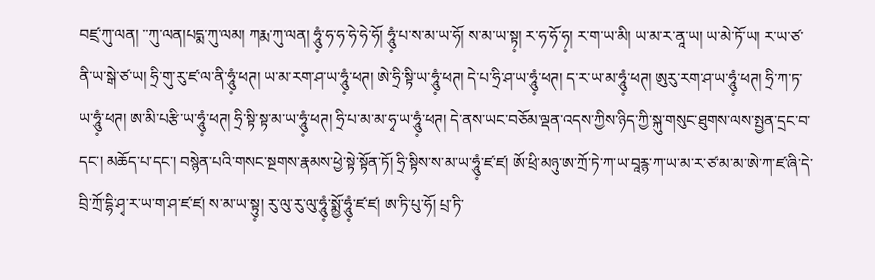བཛྲ་ཀུ་ལན། ་་ཀུ་ལན།པདྨ་ཀུ་ལམ། ཀརྨ་ཀུ་ལན། ཧཱུཾ༷་ཧ་ཧ་ཧེ་ཧེ་ཧོ། ཧཱུཾ༷་པ་ས་མ་ཡ་ཧོ། ས་མ་ཡ་སྟ༷། ར་ཧ་ཧོ་ཧ༷། ར་ག་ཡ་མི། ཡ་མ་ར་ནཱ་ཡ། ཡ་མེ་ཏོ་ཡ། ར་ཡ་ཙ་ནི་ཡ་སྒེ་ཙ་ཡ། ཧྲི་གུ་རུ་ཛ་ལ་ནི་ཧཱུཾ༷་ཕཊ། ཡ་མ་རག་ཤ་ཡ་ཧཱུཾ༷་ཕཊ། ཨེ་ཧྲི་སྟི་ཡ་ཧཱུཾ༷་ཕཊ། དེ་པ་ཧྲི་ཤ་ཡ་ཧཱུཾ༷་ཕཊ། ད་ར་ཡ་མ་ཧཱུཾ༷་ཕཊ། ཨུརུ་རག་ཤ་ཡ་ཧཱུཾ༷་ཕཊ། ཧྲི་ཀ་ཏ་ཡ་ཧཱུཾ༷་ཕཊ། ཨ་མི་པརྩི་ཡ་ཧཱུཾ༷་ཕཊ། ཧྲི་སྟི་སྟ་མ་ཡ་ཧཱུཾ༷་ཕཊ། ཧྲི་པ་མ་མ་ཧྭ་ཡ་ཧཱུཾ༷་ཕཊ། དེ་ནས་ཡང་བཅོམ་ལྡན་འདས་ཀྱིས་ཉིད་ཀྱི་སྐུ་གསུང་ཐུགས་ལས་སྤྱན་དྲང་བ་དང་། མཆོད་པ་དང་། བསྙེན་པའི་གསང་སྔགས་རྣམས་ཕྱེ་སྟེ་སྟོན་ཏོ། ཧྲི་སྟིས་ས་མ་ཡ་ཧཱུཾ༷་ཛ་ཛ། ཨོ་ཕྲི་མཉུ་ཨ་ཀྲོ་ཏེ་ཀ་ཡ་བཱརྙ་ཀ་ཡ་མ་ར་ཙ་མ་མ་ཨེ་ཀ་ཛ་ཞི་དེ་བྲི་ཀྲོ་དྷི་ཤྭ་ར་ཡ་ག་ཤ་ཛ་ཛ། ས་མ་ཡ་སྟུ༷། རུ་ལུ་རུ་ལུ་ཧཱུཾ༷་སྨྱོ་ཧཱུཾ༷་ཛ་ཛ། ཨ་ཏི་པུ་ཧོ། པྲ་ཏི་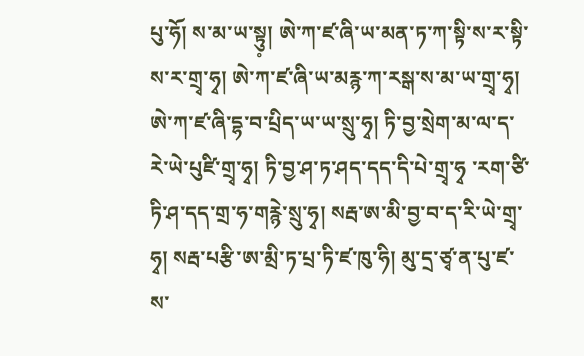པུ་ཧོ། ས་མ་ཡ་སྟུ༷། ཨེ་ཀ་ཛ་ཞི་ཡ་མན་ཏ་ཀ་སྟི་ས་ར་སྟི་ས་ར་གྲྭ་ཧྭ། ཨེ་ཀ་ཛ་ཞི་ཡ་མརྙ་ཀ་རསྒ་ས་མ་ཡ་གྲྭ་ཧྭ། ཨེ་ཀ་ཛ་ཞི་དྷ་བ་པྲིད་ཡ་ཡ་སྲུ་ཧྭ། ཏི་བྱ་སྲེག་མ་ལ་ད་རེ་ཡེ་པུཛི་གྲྭ་ཧྭ། ཏི་བྱ་ཤ་ཏ་ཤད་དད་དི་པེ་གྲྭ་ཧྭ ་རག་ཙི་ཏི་ཤ་དད་གྲ་ཧ་གརྙེ་སྲུ་ཧྭ། སརྦ་ཨ་མི་བྱ་བ་ད་རི་ཡེ་གྲྭ་ཧྭ། སརྦ་པརྩི་ཨ་མྲི་ཏ་པྲ་ཏི་ཛ་ཁུ་ཧི། མུ་དྲ་ཙྭ་ན་པུ་ཛ་ས་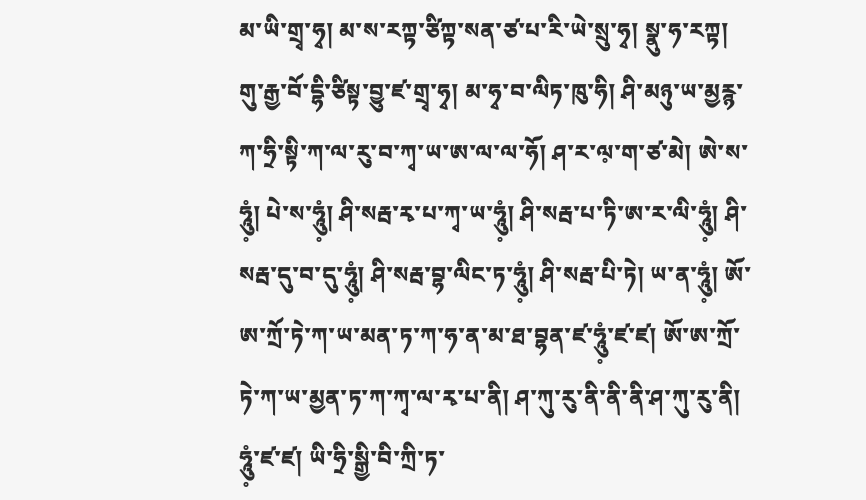མ་ཡི་གྲྭ་ཧྭ། མ་ས་རཀྟ་ཙིཀྟ་སན་ཙ་པ་རི་ཡེ་སྲུ་ཧྭ། སྣུ་ཧ་རཀྟ། གུ་རྒྱ་བོ་དྷི་ཙིསྟ་བྱུ་ཛ་གྲྭ་ཧྭ། མ་ཧྭ་བ་ལིཏ་ཁུ་ཧི། ཤི་མཉུ་ཡ་མྱརྙ་ཀ་ཧྲི་སྟི་ཀ་ལ་རུ་བ་ཀྭ་ཡ་ཨ་ལ་ལ་ཧོ། ཤ་ར་ལ༷་ག་ཙ་མེ། ཨེ་ས་ཧཱུཾ༷། པེ་ས་ཧཱུཾ༷། ཤི་སརྦ་རྭ་པ་ཀྭ་ཡ་ཧཱུཾ༷། ཤི་སརྦ་པ་ཏི་ཨ་ར་ལི་ཧཱུཾ༷། ཤི་སརྦ་དུ་བ་དུ་ཧཱུཾ༷། ཤི་སརྦ་བྷ་ལིང་ཏ་ཧཱུཾ༷། ཤི་སརྦ་པི་ཏེ། ཡ་ན་ཧཱུཾ༷། ཨོ་ཨ་ཀྲོ་ཏེ་ཀ་ཡ་མན་ཏ་ཀ་ཧ་ན་མ་ཐ་བྷན་ཛ་ཧཱུཾ༷་ཛ་ཛ། ཨོ་ཨ་ཀྲོ་ཏེ་ཀ་ཡ་མྱན་ཏ་ཀ་ཀྭ་ལ་རྭ་པ་ནི། ཤ་ཀུ་རུ་ནི་ནི་ནི་ཤ་ཀུ་རུ་ནི། ཧཱུཾ༷་ཛ་ཛ། ཡི་ཧྲི་སྒྱི་བི་ཀྲི་ཏ་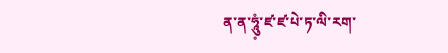ན་ན་ཧཱུཾ༷་ཛ་ཛ་པེ་ཏ་ལི་རག་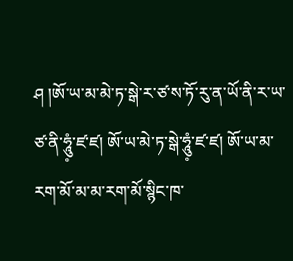ཤ །ཨོ་ཡ་མ་མེ་ཏ་སྒེ་ར་ཙ་ས་ཏོ་རུ་ན་ཡོ་ནི་ར་ཡ་ཙ་ནི་ཧཱུཾ༷་ཛ་ཛ། ཨོ་ཡ་མེ་ཏ་སྒེ་ཧཱུཾ༷་ཛ་ཛ། ཨོ་ཡ་མ་རག་མོ་མ་མ་རག་མོ་སྙིང་ཁ་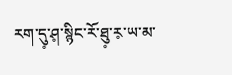རག་དུ༷་ཤ༷་སྙིང་རོ་ཐུ༷་ར༷་ཡ་མ་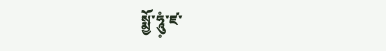སྨྱོ་ཧཱུཾ༷་ཛ་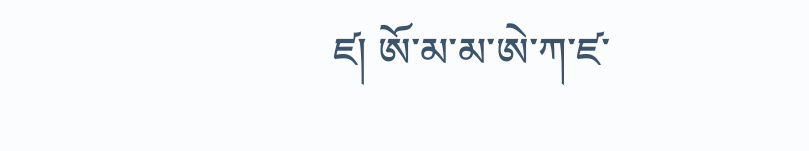ཛ། ཨོ་མ་མ་ཨེ་ཀ་ཛ་